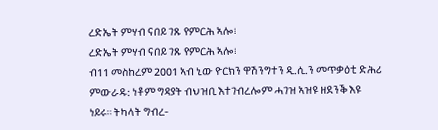ረድኤት ምሃብ ናበይ ገጹ የምርሕ ኣሎ፧
ረድኤት ምሃብ ናበይ ገጹ የምርሕ ኣሎ፧
ብ11 መስከረም 2001 ኣብ ኒው ዮርክን ዋሽንግተን ዲ.ሲ.ን መጥቃዕቲ ድሕሪ ምውራዱ: ነቶም ግዳያት ብህዝቢ እተገብረሎም ሓገዝ ኣዝዩ ዘደንቕ እዩ ነይሩ። ትካላት ግብረ-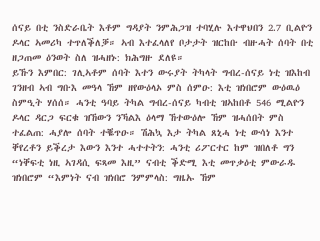ሰናይ በቲ ንስድራቤት እቶም ግዳያት ንምሕጋዝ ተባሂሉ እተዋህበን 2.7 ቢልዮን ዶላር ኣመሪካ ተጥለቕለቓ። ኣብ እተፈላለየ ቦታታት ዝርከቡ ብዙሓት ሰባት በቲ ዘጋጠመ ዕንወት ስለ ዝሓዘኑ: ክሕግዙ ደለዩ።
ይኹን እምበር: ገሊኣቶም ሰባት እተን ውሩያት ትካላት ግብረ-ሰናይ ነቲ ዝእከብ ገንዘብ ኣብ ግቡእ መዓላ ኸም ዘየውዕላኦ ምስ ሰምዑ: እቲ ዝነበሮም ውዕዉዕ ስምዒት ሃሰሰ። ሓንቲ ዓባይ ትካል ግብረ-ሰናይ ካብቲ ዝኣከበቶ 546 ሚልዮን ዶላር ዳርጋ ፍርቁ ዝኸውን ንኻልእ ዕላማ ኸተውዕሎ ኸም ዝሓሰበት ምስ ተፈልጠ: ሓያሎ ሰባት ተቘጥዑ። ሽሕኳ እታ ትካል ጸኒሓ ነቲ ውሳነ እንተ ቐየረቶን ይቕረታ እውን እንተ ሓተተትን: ሓንቲ ሪፖርተር ከም ዝበለቶ ግን “ነቐፍቲ ነዚ ኣገዳሲ ፍጻመ እዚ” ናብቲ ቕድሚ እቲ መጥቃዕቲ ምውራዱ ዝነበሮም “እምነት ናብ ዝነበሮ ንምምላስ: ግዜኡ ኸም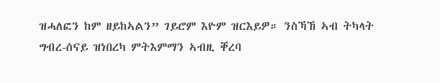ዝሓለፎን ከም ዘይከኣልን” ገይሮም እዮም ዝርእይዎ። ንስኻኸ ኣብ ትካላት ግብረ-ሰናይ ዝነበረካ ምትእምማን ኣብዚ ቐረባ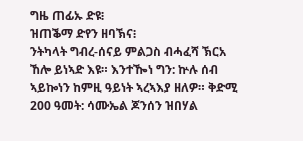ግዜ ጠፊኡ ድዩ፧
ዝጠቕማ ድየን ዘባኽና፧
ንትካላት ግብረ-ሰናይ ምልጋስ ብሓፈሻ ኽርአ ኸሎ ይነኣድ እዩ። እንተዀነ ግን: ኵሉ ሰብ ኣይኰነን ከምዚ ዓይነት ኣረኣእያ ዘለዎ። ቅድሚ 200 ዓመት: ሳሙኤል ጆንሰን ዝበሃል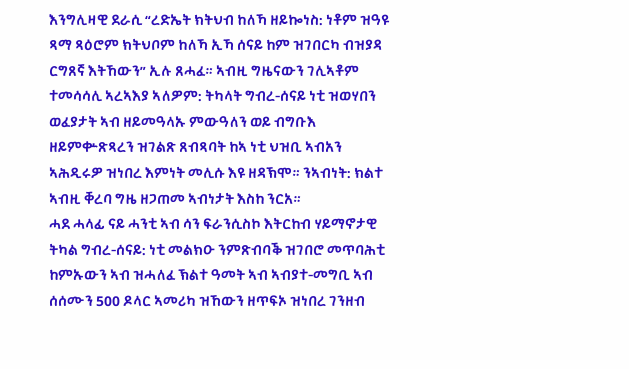እንግሊዛዊ ደራሲ “ረድኤት ክትህብ ከለኻ ዘይኰነስ: ነቶም ዝዓዩ ጻማ ጻዕሮም ክትህቦም ከለኻ ኢኻ ሰናይ ከም ዝገበርካ ብዝያዳ ርግጸኛ እትኸውን” ኢሉ ጸሓፈ። ኣብዚ ግዜናውን ገሊኣቶም ተመሳሳሊ ኣረኣእያ ኣለዎም: ትካላት ግብረ-ሰናይ ነቲ ዝወሃበን ወፈያታት ኣብ ዘይመዓላኡ ምውዓለን ወይ ብግቡእ ዘይምቍጽጻረን ዝገልጽ ጸብጻባት ከኣ ነቲ ህዝቢ ኣብአን ኣሕዲሩዎ ዝነበረ እምነት መሊሱ እዩ ዘዳኽሞ። ንኣብነት: ክልተ ኣብዚ ቐረባ ግዜ ዘጋጠመ ኣብነታት እስከ ንርአ።
ሓደ ሓላፊ ናይ ሓንቲ ኣብ ሳን ፍራንሲስኮ እትርከብ ሃይማኖታዊ ትካል ግብረ-ሰናይ: ነቲ መልክዑ ንምጽብባቕ ዝገበሮ መጥባሕቲ ከምኡውን ኣብ ዝሓለፈ ኽልተ ዓመት ኣብ ኣብያተ-መግቢ ኣብ ሰሰሙን 500 ዶላር ኣመሪካ ዝኸውን ዘጥፍኦ ዝነበረ ገንዘብ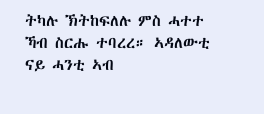ትካሉ ኽትከፍለሉ ምስ ሓተተ ኻብ ስርሑ ተባረረ። ኣዳለውቲ ናይ ሓንቲ ኣብ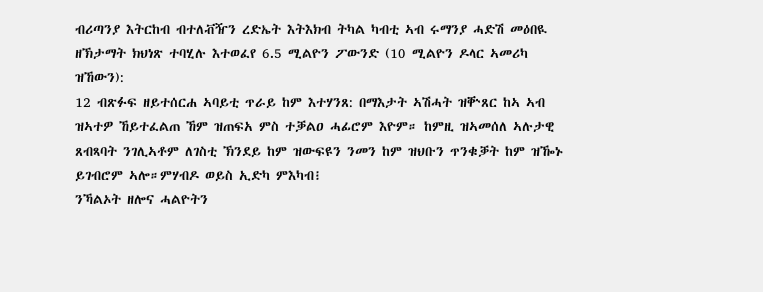ብሪጣንያ እትርከብ ብተለቭዥን ረድኤት እትእክብ ትካል ካብቲ ኣብ ሩማንያ ሓድሽ መዕበዪ ዘኽታማት ክህነጽ ተባሂሉ እተወፈየ 6.5 ሚልዮን ፖውንድ (10 ሚልዮን ዶላር ኣመሪካ ዝኸውን):
12 ብጽፉፍ ዘይተሰርሐ ኣባይቲ ጥራይ ከም እተሃንጸ: በማእታት ኣሽሓት ዝቝጸር ከኣ ኣብ ዝኣተዎ ኸይተፈልጠ ኸም ዝጠፍአ ምስ ተቓልዐ ሓፊሮም እዮም። ከምዚ ዝኣመሰለ ኣሉታዊ ጸብጻባት ንገሊኣቶም ለገስቲ ኽንደይ ከም ዝውፍዩን ንመን ከም ዝህቡን ጥንቁቓት ከም ዝዀኑ ይገብሮም ኣሎ።ምሃብዶ ወይስ ኢድካ ምእካብ፧
ንኻልኦት ዘሎና ሓልዮትን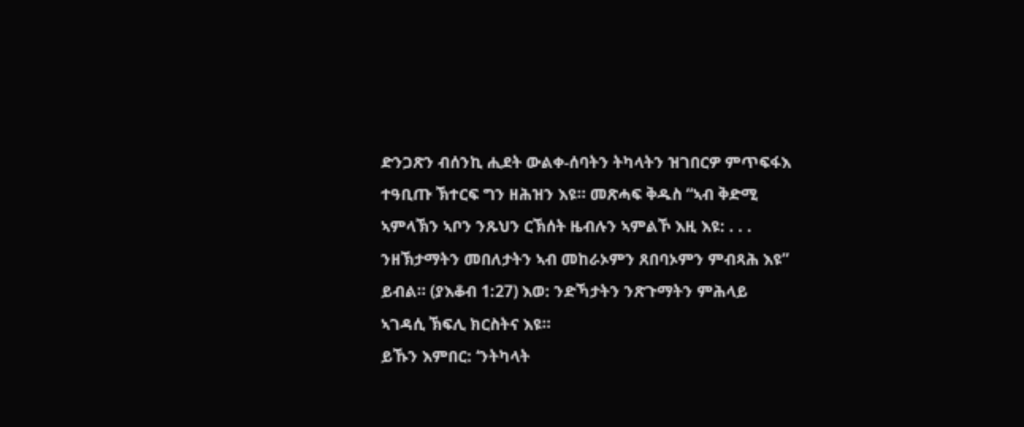ድንጋጽን ብሰንኪ ሒደት ውልቀ-ሰባትን ትካላትን ዝገበርዎ ምጥፍፋእ ተዓቢጡ ኽተርፍ ግን ዘሕዝን እዩ። መጽሓፍ ቅዱስ “ኣብ ቅድሚ ኣምላኽን ኣቦን ንጹህን ርኽሰት ዜብሉን ኣምልኾ እዚ እዩ: . . . ንዘኽታማትን መበለታትን ኣብ መከራኦምን ጸበባኦምን ምብጻሕ እዩ” ይብል። (ያእቆብ 1:27) እወ: ንድኻታትን ንጽጉማትን ምሕላይ ኣገዳሲ ኽፍሊ ክርስትና እዩ።
ይኹን እምበር: ‘ንትካላት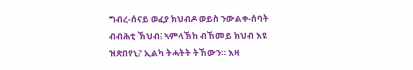ግብረ-ሰናይ ወፈያ ክህብዶ ወይስ ንውልቀ-ሰባት ብብሕቲ ኽህብ፧ ኣምላኽከ ብኸመይ ክህብ እዩ ዝጽበየኒ፧’ ኢልካ ትሓትት ትኸውን። እዛ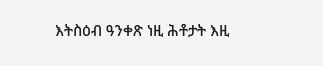እትስዕብ ዓንቀጽ ነዚ ሕቶታት እዚ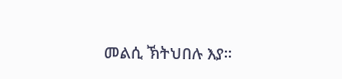መልሲ ኽትህበሉ እያ።